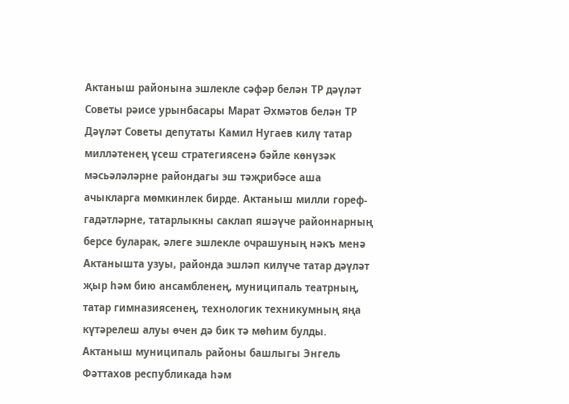Актаныш районына эшлекле сәфәр белән ТР дәүләт Советы рәисе урынбасары Марат Әхмәтов белән ТР Дәүләт Советы депутаты Камил Нугаев килү татар милләтенең үсеш стратегиясенә бәйле көнүзәк мәсьәләләрне райондагы эш тәҗрибәсе аша ачыкларга мөмкинлек бирде. Актаныш милли гореф-гадәтләрне, татарлыкны саклап яшәүче районнарның берсе буларак, әлеге эшлекле очрашуның нәкъ менә Актанышта узуы, районда эшләп килүче татар дәүләт җыр һәм бию ансамбленең, муниципаль театрның, татар гимназиясенең, технологик техникумның яңа күтәрелеш алуы өчен дә бик тә мөһим булды.
Актаныш муниципаль районы башлыгы Энгель Фәттахов республикада һәм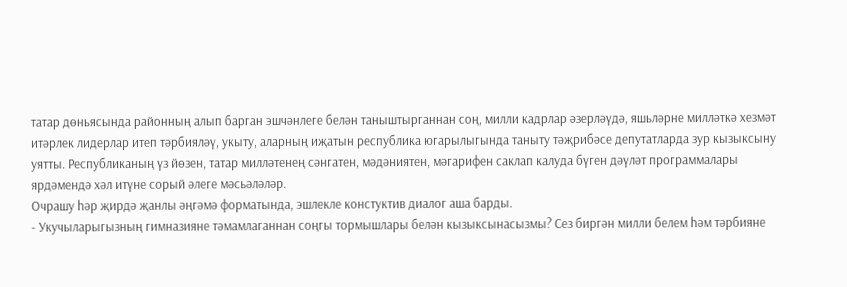татар дөньясында районның алып барган эшчәнлеге белән таныштырганнан соң, милли кадрлар әзерләүдә, яшьләрне милләткә хезмәт итәрлек лидерлар итеп тәрбияләү, укыту, аларның иҗатын республика югарылыгында таныту тәҗрибәсе депутатларда зур кызыксыну уятты. Республиканың үз йөзен, татар милләтенең сәнгатен, мәдәниятен, мәгарифен саклап калуда бүген дәүләт программалары ярдәмендә хәл итүне сорый әлеге мәсьәләләр.
Очрашу һәр җирдә җанлы әңгәмә форматында, эшлекле констуктив диалог аша барды.
- Укучыларыгызның гимназияне тәмамлаганнан соңгы тормышлары белән кызыксынасызмы? Сез биргән милли белем һәм тәрбияне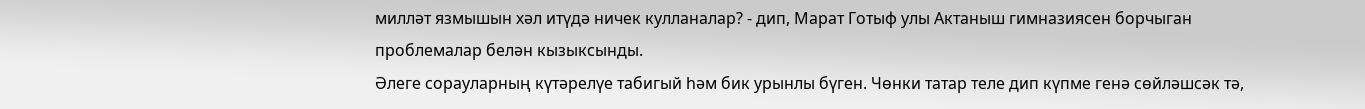милләт язмышын хәл итүдә ничек кулланалар? - дип, Марат Готыф улы Актаныш гимназиясен борчыган проблемалар белән кызыксынды.
Әлеге сорауларның күтәрелүе табигый һәм бик урынлы бүген. Чөнки татар теле дип күпме генә сөйләшсәк тә,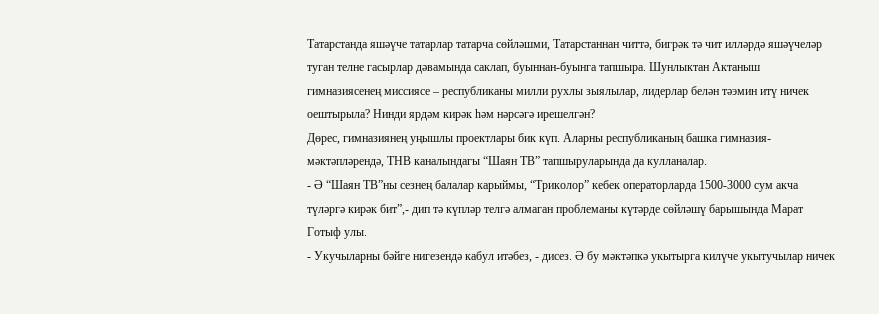Татарстанда яшәүче татарлар татарча сөйләшми, Татарстаннан читтә, бигрәк тә чит илләрдә яшәүчеләр туган телне гасырлар дәвамында саклап, буыннан-буынга тапшыра. Шунлыктан Актаныш гимназиясенең миссиясе – республиканы милли рухлы зыялылар, лидерлар белән тәэмин итү ничек оештырыла? Нинди ярдәм кирәк һәм нәрсәгә ирешелгән?
Дөрес, гимназиянең уңышлы проектлары бик күп. Аларны республиканың башка гимназия-мәктәпләрендә, ТНВ каналындагы “Шаян ТВ” тапшыруларында да кулланалар.
- Ә “Шаян ТВ”ны сезнең балалар карыймы, “Триколор” кебек операторларда 1500-3000 сум акча түләргә кирәк бит”,- дип тә күпләр телгә алмаган проблеманы күтәрде сөйләшү барышында Марат Готыф улы.
- Укучыларны бәйге нигезендә кабул итәбез, - дисез. Ә бу мәктәпкә укытырга килүче укытучылар ничек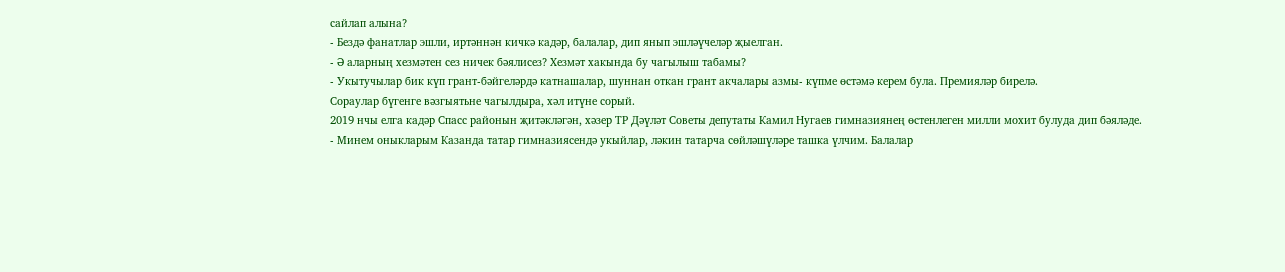сайлап алына?
- Бездә фанатлар эшли, иртәннән кичкә кадәр, балалар, дип янып эшләүчеләр җыелган.
- Ә аларның хезмәтен сез ничек бәялисез? Хезмәт хакында бу чагылыш табамы?
- Укытучылар бик күп грант-бәйгеләрдә катнашалар, шуннан откан грант акчалары азмы- күпме өстәмә керем була. Премияләр бирелә.
Сораулар бүгенге вәзгыятьне чагылдыра, хәл итүне сорый.
2019 нчы елга кадәр Спасс районын җитәкләгән, хәзер ТР Дәүләт Советы депутаты Камил Нугаев гимназиянең өстенлеген милли мохит булуда дип бәяләде.
- Минем оныкларым Казанда татар гимназиясендә укыйлар, ләкин татарча сөйләшүләре ташка үлчим. Балалар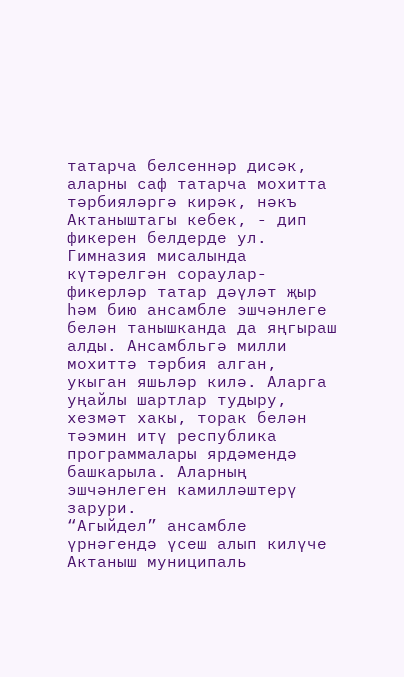татарча белсеннәр дисәк, аларны саф татарча мохитта тәрбияләргә кирәк, нәкъ Актаныштагы кебек, - дип фикерен белдерде ул.
Гимназия мисалында күтәрелгән сораулар-фикерләр татар дәүләт җыр һәм бию ансамбле эшчәнлеге белән танышканда да яңгыраш алды. Ансамбльгә милли мохиттә тәрбия алган, укыган яшьләр килә. Аларга уңайлы шартлар тудыру, хезмәт хакы, торак белән тәэмин итү республика программалары ярдәмендә башкарыла. Аларның эшчәнлеген камилләштерү зарури.
“Агыйдел” ансамбле үрнәгендә үсеш алып килүче Актаныш муниципаль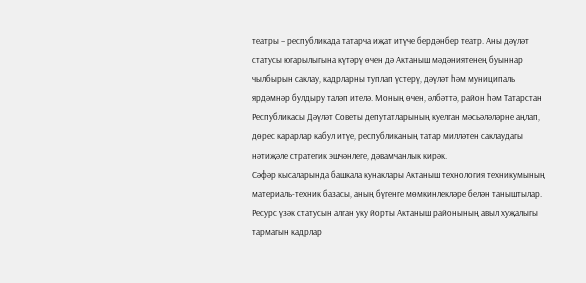театры – республикада татарча иҗат итүче бердәнбер театр. Аны дәүләт статусы югарылыгына күтәрү өчен дә Актаныш мәдәниятенең буыннар чылбырын саклау, кадрларны туплап үстерү, дәүләт һәм муниципаль ярдәмнәр булдыру таләп ителә. Моның өчен, әлбәттә, район һәм Татарстан Республикасы Дәүләт Советы депутатларының куелган мәсьәләләрне аңлап, дөрес карарлар кабул итүе, республиканың татар милләтен саклаудагы нәтиҗәле стратегик эшчәнлеге, дәвамчанлык кирәк.
Сәфәр кысаларында башкала кунаклары Актаныш технология техникумының материаль-техник базасы, аның бүгенге мөмкинлекләре белән таныштылар. Ресурс үзәк статусын алган уку йорты Актаныш районының авыл хуҗалыгы тармагын кадрлар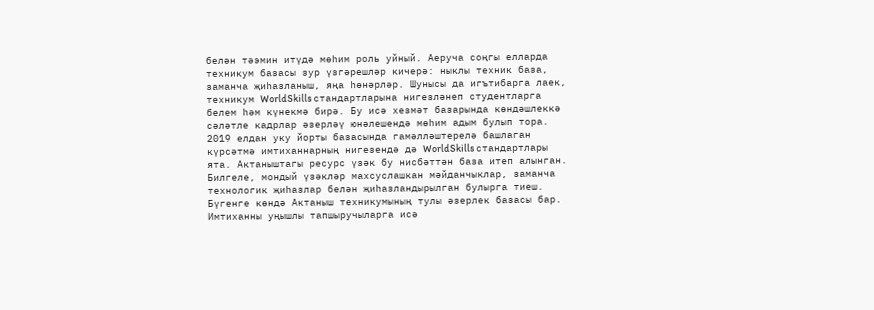белән тәэмин итүдә мөһим роль уйный. Аеруча соңгы елларда техникум базасы зур үзгәрешләр кичерә: ныклы техник база, заманча җиһазланыш, яңа һөнәрләр. Шунысы да игътибарга лаек, техникум WorldSkills стандартларына нигезләнеп студентларга белем һәм күнекмә бирә. Бу исә хезмәт базарында көндәшлеккә сәләтле кадрлар әзерләү юнәлешендә мөһим адым булып тора. 2019 елдан уку йорты базасында гамәлләштерелә башлаган күрсәтмә имтиханнарның нигезендә дә WorldSkills стандартлары ята. Актаныштагы ресурс үзәк бу нисбәттән база итеп алынган. Билгеле, мондый үзәкләр махсуслашкан мәйданчыклар, заманча технологик җиһазлар белән җиһазландырылган булырга тиеш. Бүгенге көндә Актаныш техникумының тулы әзерлек базасы бар. Имтиханны уңышлы тапшыручыларга исә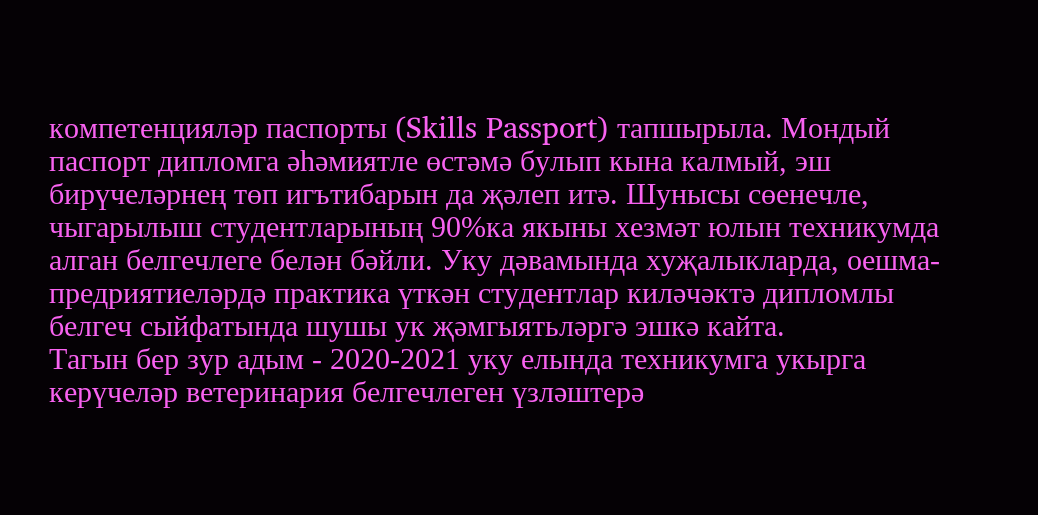компетенцияләр паспорты (Skills Passport) тапшырыла. Мондый паспорт дипломга әһәмиятле өстәмә булып кына калмый, эш бирүчеләрнең төп игътибарын да җәлеп итә. Шунысы сөенечле, чыгарылыш студентларының 90%ка якыны хезмәт юлын техникумда алган белгечлеге белән бәйли. Уку дәвамында хуҗалыкларда, оешма-предриятиеләрдә практика үткән студентлар киләчәктә дипломлы белгеч сыйфатында шушы ук җәмгыятьләргә эшкә кайта.
Тагын бер зур адым - 2020-2021 уку елында техникумга укырга керүчеләр ветеринария белгечлеген үзләштерә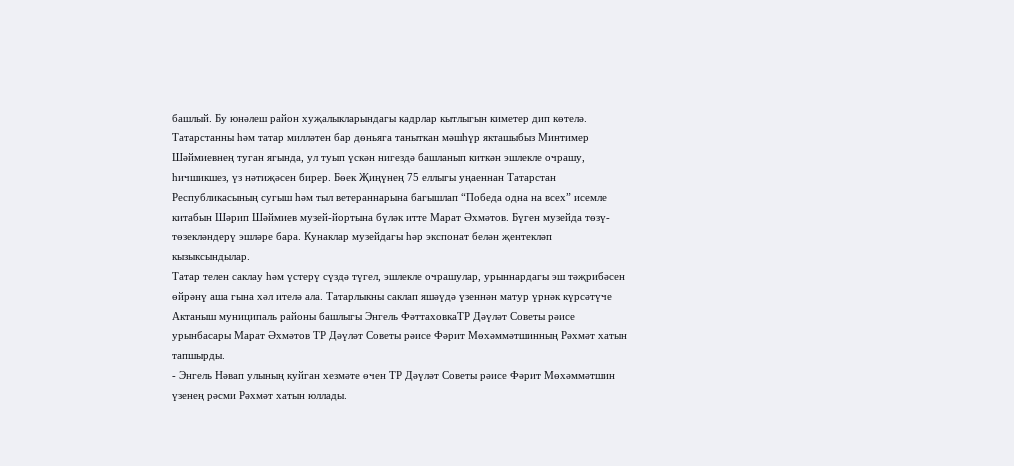башлый. Бу юнәлеш район хуҗалыкларындагы кадрлар кытлыгын киметер дип көтелә.
Татарстанны һәм татар милләтен бар дөньяга таныткан мәшһүр якташыбыз Минтимер Шәймиевнең туган ягында, ул туып үскән нигездә башланып киткән эшлекле очрашу, һичшикшез, үз нәтиҗәсен бирер. Бөек Җиңүнең 75 еллыгы уңаеннан Татарстан Республикасының сугыш һәм тыл ветераннарына багышлап “Победа одна на всех” исемле китабын Шәрип Шәймиев музей-йортына бүләк итте Марат Әхмәтов. Бүген музейда төзү-төзекләндерү эшләре бара. Кунаклар музейдагы һәр экспонат белән җентекләп кызыксындылар.
Татар телен саклау һәм үстерү сүздә түгел, эшлекле очрашулар, урыннардагы эш тәҗрибәсен өйрәнү аша гына хәл ителә ала. Татарлыкны саклап яшәүдә үзеннән матур үрнәк күрсәтүче Актаныш муниципаль районы башлыгы Энгель ФәттаховкаТР Дәүләт Советы рәисе урынбасары Марат Әхмәтов ТР Дәүләт Советы рәисе Фәрит Мөхәммәтшинның Рәхмәт хатын тапшырды.
- Энгель Нәвап улының куйган хезмәте өчен ТР Дәүләт Советы рәисе Фәрит Мөхәммәтшин үзенең рәсми Рәхмәт хатын юллады.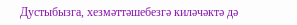Дустыбызга, хезмәттәшебезгә киләчәктә дә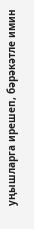уңышларга ирешеп, бәрәкәтле имин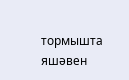тормышта яшәвен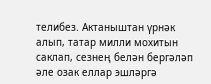телибез. Актаныштан үрнәк алып, татар милли мохитын саклап, сезнең белән бергәләп әле озак еллар эшләргә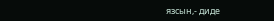язсын,- диде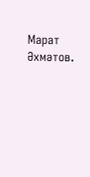Марат Әхмәтов.